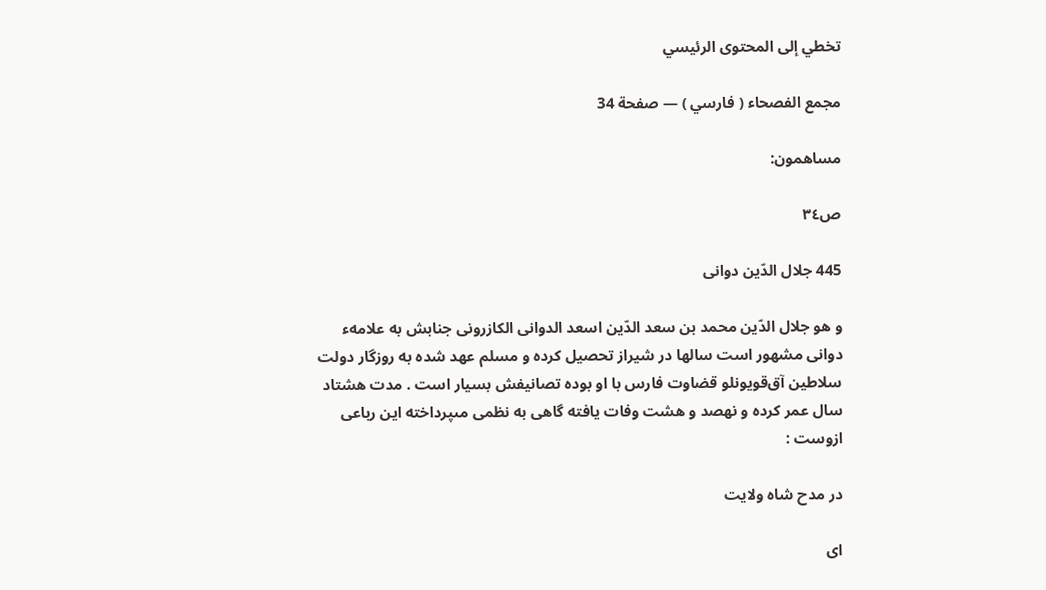تخطي إلى المحتوى الرئيسي

مجمع الفصحاء ( فارسي ) — صفحة 34

مساهمون:

ص٣٤

445 جلال الدّين دوانى

و هو جلال الدّين محمد بن سعد الدّين اسعد الدوانى الكازرونى جنابش به علامهء دوانى مشهور است سالها در شيراز تحصيل كرده و مسلم عهد شده به روزگار دولت سلاطين آق‌قويونلو قضاوت فارس با او بوده تصانيفش بسيار است . مدت هشتاد سال عمر كرده و نهصد و هشت وفات يافته گاهى به نظمى مىپرداخته اين رباعى ازوست :

در مدح شاه ولايت

اى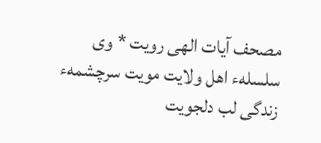مصحف آيات الهى رويت * وى سلسلهء اهل ولايت مويت سرچشمهء زندگى لب دلجويت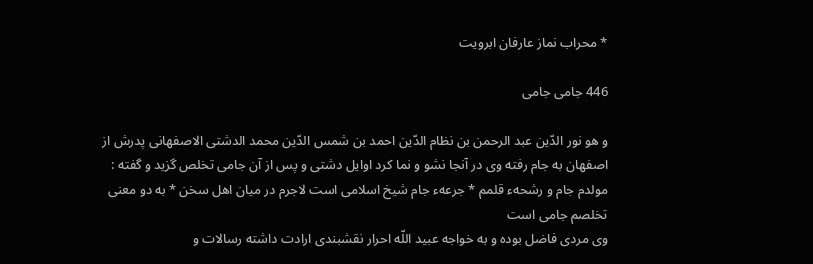* محراب نماز عارفان ابرويت

446 جامى جامى

و هو نور الدّين عبد الرحمن بن نظام الدّين احمد بن شمس الدّين محمد الدشتى الاصفهانى پدرش از اصفهان به جام رفته وى در آنجا نشو و نما كرد اوايل دشتى و پس از آن جامى تخلص گزيد و گفته :
مولدم جام و رشحهء قلمم * جرعهء جام شيخ اسلامى است لاجرم در ميان اهل سخن * به دو معنى تخلصم جامى است
وى مردى فاضل بوده و به خواجه عبيد اللّه احرار نقشبندى ارادت داشته رسالات و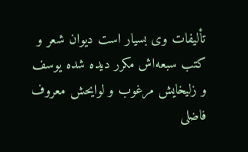تأليفات وى بسيار است ديوان شعر و كتب سبعه‌اش مكرر ديده شده يوسف و زليخايش مرغوب و لوايحش معروف فاضلى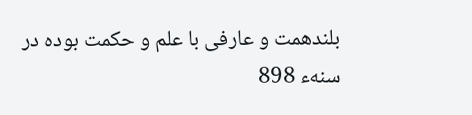بلندهمت و عارفى با علم و حكمت بوده در سنهء 898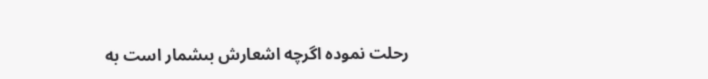رحلت نموده اگرچه اشعارش بىشمار است به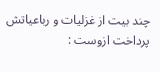چند بيت از غزليات و رباعياتش پرداخت ازوست :